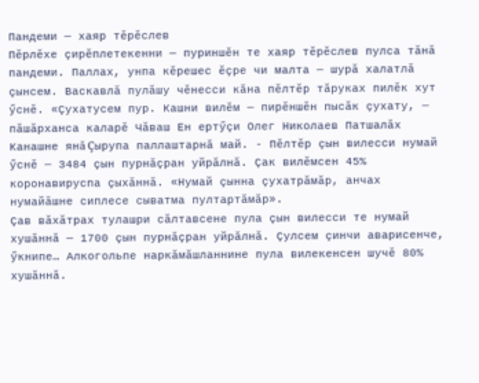Пандеми — хаяр тĕрĕслев
Пĕрлĕхе çирĕплетекенни — пуриншĕн те хаяр тĕрĕслев пулса тăнă пандеми. Паллах, унпа кĕрешес ĕçре чи малта — шурă халатлă çынсем. Васкавлă пулăшу чĕнесси кăна пĕлтĕр тăруках пилĕк хут ӳснĕ. «Çухатусем пур. Кашни вилĕм — пирĕншĕн пысăк çухату, — пăшăрханса каларĕ Чăваш Ен ертӳçи Олег Николаев Патшалăх Канашне янă Çырупа паллаштарнă май. - Пĕлтĕр çын вилесси нумай ӳснĕ — 3484 çын пурнăçран уйрăлнă. Çак вилĕмсен 45% коронавируспа çыхăннă. «Нумай çынна çухатрăмăр, анчах нумайăшне сиплесе сыватма пултартăмăр».
Çав вăхăтрах тулашри сăлтавсене пула çын вилесси те нумай хушăннă — 1700 çын пурнăçран уйрăлнă. Çулсем çинчи аварисенче, ӳкнипе… Алкогольпе наркăмăшланнине пула вилекенсен шучĕ 80% хушăннă.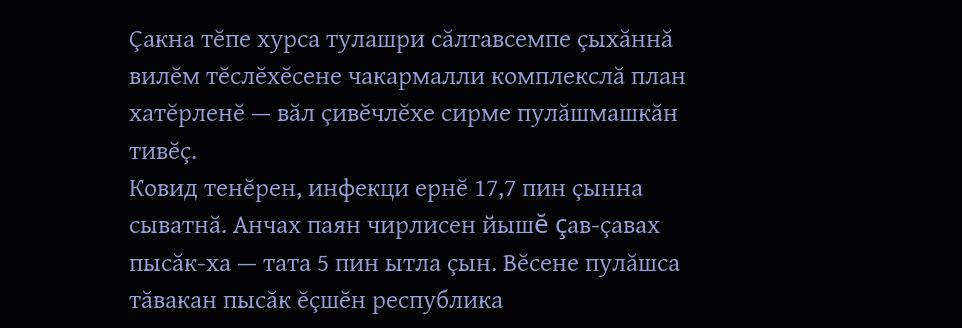Çакна тĕпе хурса тулашри сăлтавсемпе çыхăннă вилĕм тĕслĕхĕсене чакармалли комплекслă план хатĕрленĕ — вăл çивĕчлĕхе сирме пулăшмашкăн тивĕç.
Ковид тенĕрен, инфекци ернĕ 17,7 пин çынна сыватнă. Анчах паян чирлисен йышĕ çав-çавах пысăк-ха — тата 5 пин ытла çын. Вĕсене пулăшса тăвакан пысăк ĕçшĕн республика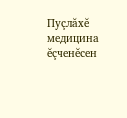Пуçлăхĕ медицина ĕçченĕсен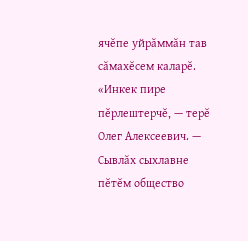ячĕпе уйрăммăн тав сăмахĕсем каларĕ.
«Инкек пире пĕрлештерчĕ, — терĕ Олег Алексеевич. — Сывлăх сыхлавне пĕтĕм общество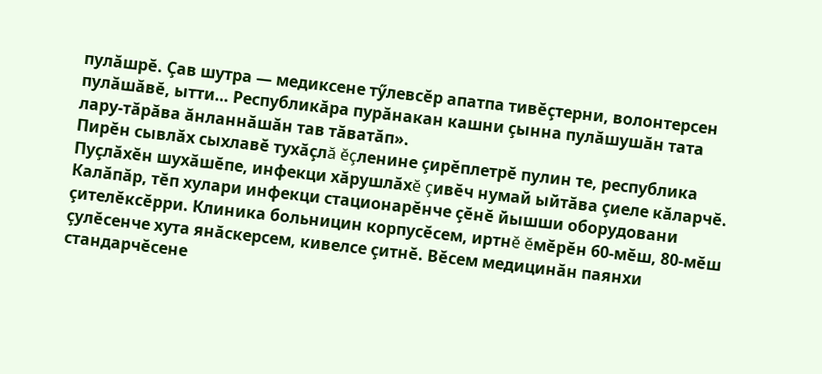пулăшрĕ. Çав шутра — медиксене тӳлевсĕр апатпа тивĕçтерни, волонтерсен пулăшăвĕ, ытти… Республикăра пурăнакан кашни çынна пулăшушăн тата лару-тăрăва ăнланнăшăн тав тăватăп».
Пирĕн сывлăх сыхлавĕ тухăçлă ĕçленине çирĕплетрĕ пулин те, республика Пуçлăхĕн шухăшĕпе, инфекци хăрушлăхĕ çивĕч нумай ыйтăва çиеле кăларчĕ. Калăпăр, тĕп хулари инфекци стационарĕнче çĕнĕ йышши оборудовани çителĕксĕрри. Клиника больницин корпусĕсем, иртнĕ ĕмĕрĕн 60-мĕш, 80-мĕш çулĕсенче хута янăскерсем, кивелсе çитнĕ. Вĕсем медицинăн паянхи стандарчĕсене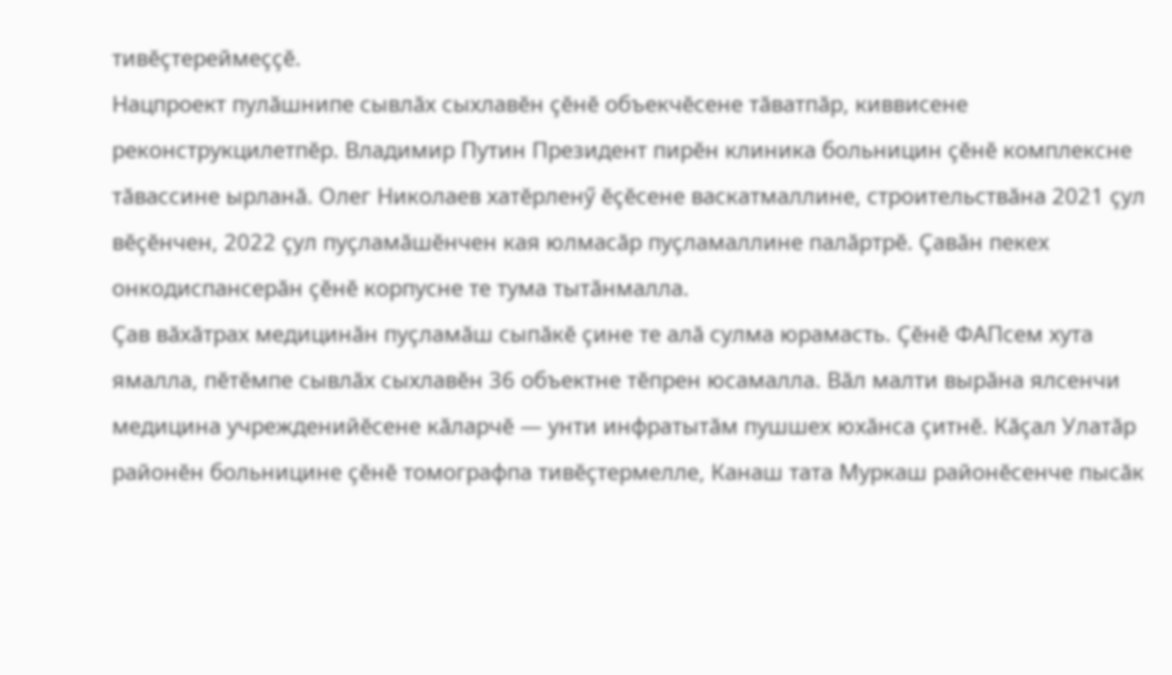тивĕçтереймеççĕ.
Нацпроект пулăшнипе сывлăх сыхлавĕн çĕнĕ объекчĕсене тăватпăр, киввисене реконструкцилетпĕр. Владимир Путин Президент пирĕн клиника больницин çĕнĕ комплексне тăвассине ырланă. Олег Николаев хатĕрленӳ ĕçĕсене васкатмаллине, строительствăна 2021 çул вĕçĕнчен, 2022 çул пуçламăшĕнчен кая юлмасăр пуçламаллине палăртрĕ. Çавăн пекех онкодиспансерăн çĕнĕ корпусне те тума тытăнмалла.
Çав вăхăтрах медицинăн пуçламăш сыпăкĕ çине те алă сулма юрамасть. Çĕнĕ ФАПсем хута ямалла, пĕтĕмпе сывлăх сыхлавĕн 36 объектне тĕпрен юсамалла. Вăл малти вырăна ялсенчи медицина учрежденийĕсене кăларчĕ — унти инфратытăм пушшех юхăнса çитнĕ. Кăçал Улатăр районĕн больницине çĕнĕ томографпа тивĕçтермелле, Канаш тата Муркаш районĕсенче пысăк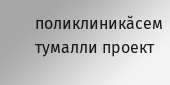поликлиникăсем тумалли проект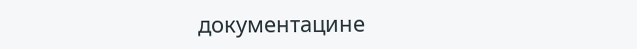документацине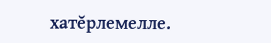хатĕрлемелле.